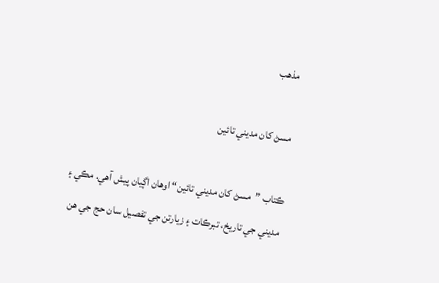مذهب

مسڻ کان مديني تائين

ڪتاب ”مسڻ کان مديني تائين“ اوهان اڳيان پيش آهي. مڪي ۽ مديني جي تاريخ، تبرڪات ۽ زيارتن جي تفصيل سان حج جي هن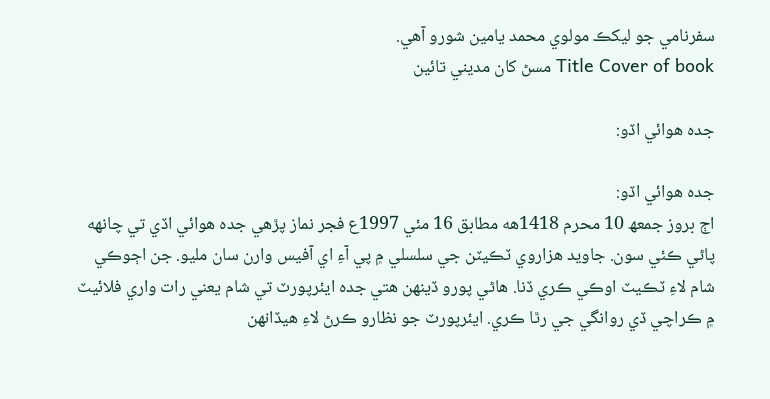سفرنامي جو ليکڪ مولوي محمد يامين شورو آهي.
Title Cover of book مسڻ کان مديني تائين

جده هوائي اڏو:

جده هوائي اڏو:
اڄ بروز جمعھ 10 محرم 1418هه مطابق 16 مئي 1997ع فجر نماز پڙهي جده هوائي اڏي تي چانهه پاڻي ڪئي سون. جاويد هزاروي ٽڪيٽن جي سلسلي ۾ پي آءِ اي آفيس وارن سان مليو. جن اڄوڪي شام لاءِ ٽڪيٽ اوڪي ڪري ڏنا. هاڻي پورو ڏينهن هتي جده ايئرپورٽ تي شام يعني رات واري فلائيٽ ۾ ڪراچي ڏي روانگي جي رٿا ڪري. ايئرپورٽ جو نظارو ڪرڻ لاءِ هيڏانهن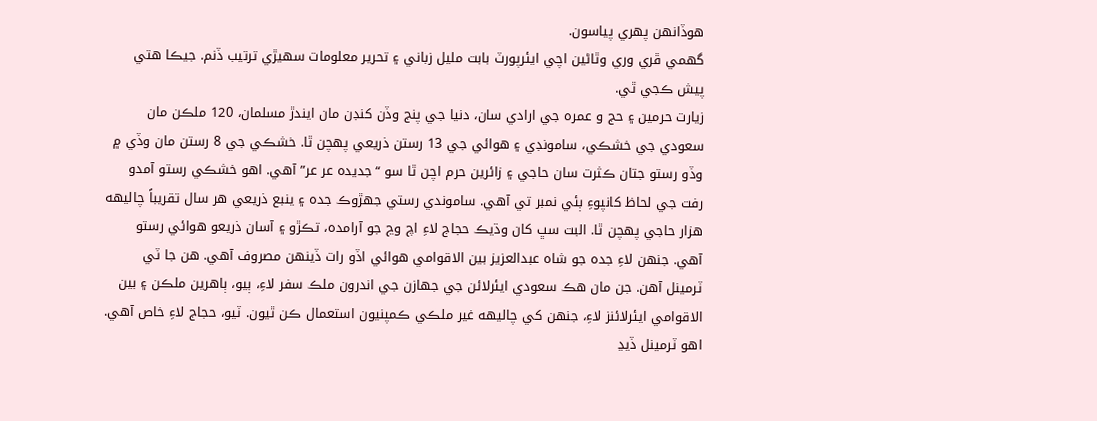هوڏانهن پهري پياسون.
گهمي ڦري وري وٿاڻين اچي ايئرپورٽ بابت مليل زباني ۽ تحرير معلومات سهيڙي ترتيب ڏنم. جيڪا هتي پيش ڪجي ٿي.
زيارت حرمين ۽ حج و عمره جي ارادي سان، دنيا جي پنج وڏن کنڊن مان ايندڙ مسلمان، 120 ملڪن مان سعودي جي خشڪي، سامونڊي ۽ هوائي جي 13 رستن ذريعي پهچن ٿا. خشڪي جي 8 رستن مان وڏي ۾ وڏو رستو جتان ڪثرت سان حاجي ۽ زائرين حرم اچن ٿا سو “جديده عر عر” آهي. اهو خشڪي رستو آمدو رفت جي لحاظ کانپوءِ ٻئي نمبر تي آهي. ساموندي رستي جهڙوڪ جده ۽ ينبع ذريعي هر سال تقريباً چاليهه هزار حاجي پهچن ٿا. البت سڀ کان وڌيڪ حجاج لاءِ اچ وڃ جو آرامده، تڪڙو ۽ آسان ذريعو هوائي رستو آهي. جنهن لاءِ جده جو شاه عبدالعزيز بين الاقوامي هوائي اڏو رات ڏينهن مصروف آهي. هن جا ٽي ٽرمينل آهن. جن مان هڪ سعودي ايئرلائن جي جهازن جي اندرون ملڪ سفر لاءِ، ٻيو، ٻاهرين ملڪن ۽ بين الاقوامي ايئرلائنز لاءِ، جنهن کي چاليهه غير ملڪي ڪمپنيون استعمال ڪن ٿيون. ٽيو، حجاج لاءِ خاص آهي.
اهو ٽرمينل ڏيڍ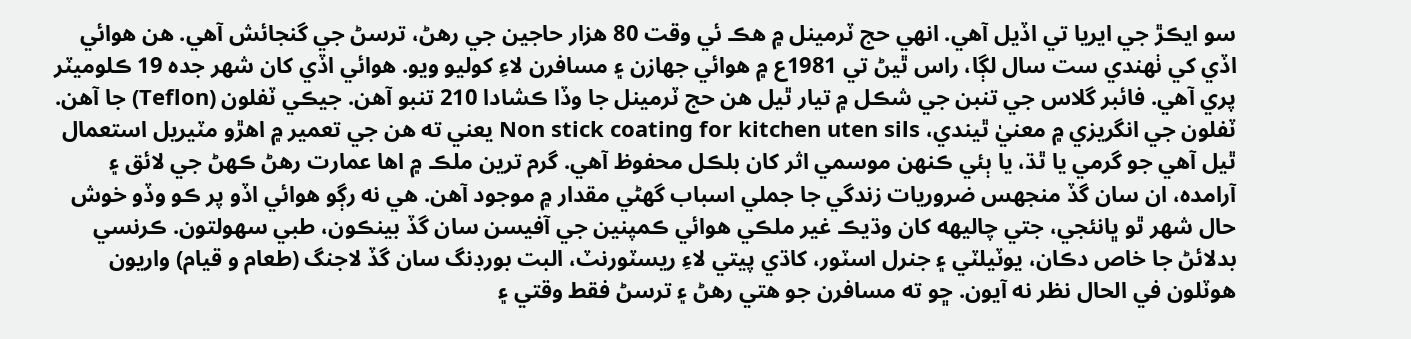سو ايڪڙ جي ايريا تي اڏيل آهي. انهي حج ٽرمينل ۾ هڪ ئي وقت 80 هزار حاجين جي رهڻ، ترسڻ جي گنجائش آهي. هن هوائي اڏي کي ٺهندي ست سال لڳا، راس ٿيڻ تي 1981ع ۾ هوائي جهازن ۽ مسافرن لاءِ کوليو ويو. هوائي اڏي کان شهر جده 19 ڪلوميٽر پري آهي. فائبر گلاس جي تنبن جي شڪل ۾ تيار ٿيل هن حج ٽرمينل جا وڏا ڪشادا 210 تنبو آهن. جيڪي ٽفلون (Teflon) جا آهن. ٽفلون جي انگريزي ۾ معنيٰ ٿيندي، Non stick coating for kitchen uten sils يعني ته هن جي تعمير ۾ اهڙو مٽيريل استعمال ٿيل آهي جو گرمي يا ٿڌ، يا ٻئي ڪنهن موسمي اثر کان بلڪل محفوظ آهي. گرم ترين ملڪ ۾ اها عمارت رهڻ ڪهڻ جي لائق ۽ آرامده، ان سان گڏ منجهس ضروريات زندگي جا جملي اسباب گهڻي مقدار ۾ موجود آهن. هي نه رڳو هوائي اڏو پر ڪو وڏو خوش حال شهر ٿو ڀانئجي، جتي چاليهه کان وڌيڪ غير ملڪي هوائي ڪمپنين جي آفيسن سان گڏ بينڪون، طبي سهولتون. ڪرنسي بدلائڻ جا خاص دڪان، يوٽيلٽي ۽ جنرل اسٽور، کاڌي پيتي لاءِ ريسٽورنٽ، البت بورڊنگ سان گڏ لاجنگ (طعام و قيام) واريون هوٽلون في الحال نظر نه آيون. ڇو ته مسافرن جو هتي رهڻ ۽ ترسڻ فقط وقتي ۽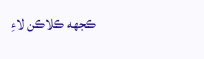ڪجهه ڪلاڪن لاءِ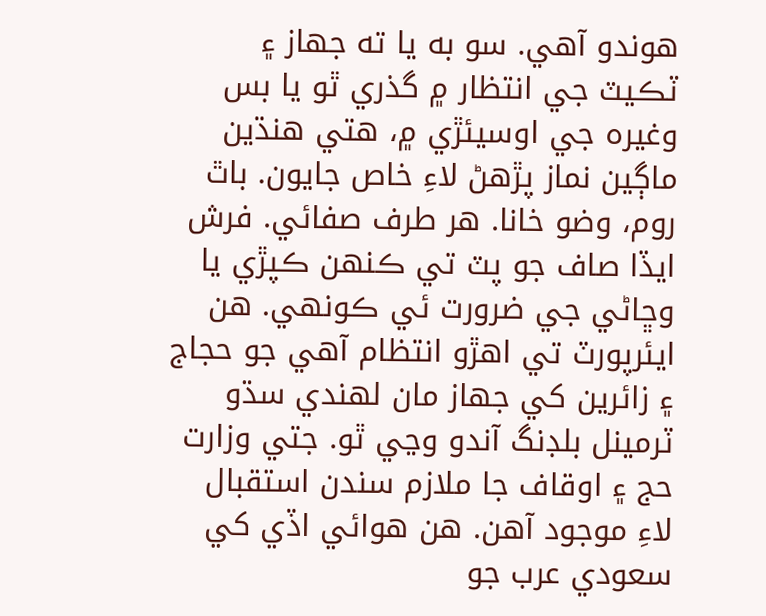هوندو آهي. سو به يا ته جهاز ۽ ٽڪيٽ جي انتظار ۾ گذري ٿو يا بس وغيره جي اوسيئڙي ۾، هتي هنڌين ماڳين نماز پڙهڻ لاءِ خاص جايون. باٿ روم، وضو خانا. هر طرف صفائي. فرش ايڏا صاف جو پٽ تي ڪنهن ڪپڙي يا وڇاڻي جي ضرورت ئي ڪونهي. هن ايئرپورٽ تي اهڙو انتظام آهي جو حجاج ۽ زائرين کي جهاز مان لهندي سڌو ٽرمينل بلڊنگ آندو وڃي ٿو. جتي وزارت حج ۽ اوقاف جا ملازم سندن استقبال لاءِ موجود آهن. هن هوائي اڏي کي سعودي عرب جو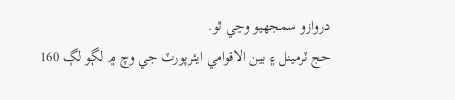دروازو سمجهيو وڃي ٿو.
حج ٽرمينل ۽ بين الاقوامي ايئرپورٽ جي وچ ۾ لڳو لڳ 160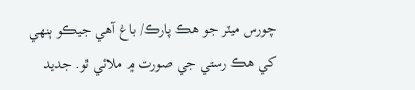چورس ميٽر جو هڪ پارڪ/ باغ آهي جيڪو ٻنهي کي هڪ رستي جي صورت ۾ ملائي ٿو. جديد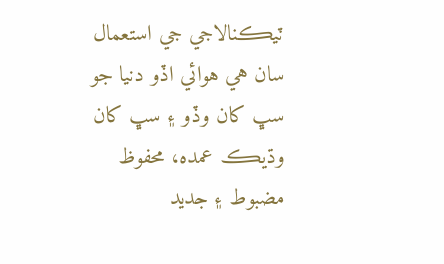ٽيڪنالاجي جي استعمال سان هي هوائي اڏو دنيا جو سڀ کان وڏو ۽ سڀ کان وڌيڪ عمده، محفوظ مضبوط ۽ جديد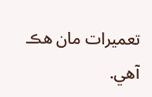تعميرات مان هڪ آهي.